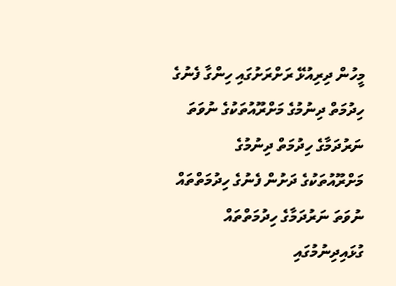މީހުން ދިރިއުޅޭ ރަށްރަށުގައި ހިންގާ ފެނުގެ ހިދުމަތް ދިނުމުގެ މަށްރޫއުތަކުގެ ނުވަތަ ނަރުދަމާގެ ހިދުމަތް ދިނުމުގެ މަށްރޫއުތަކުގެ ދަށުން ފެނުގެ ހިދުމަތްތައް ނުވަތަ ނަރުދަމާގެ ހިދުމަތްތައް ގުޅައިދިނުމުގައި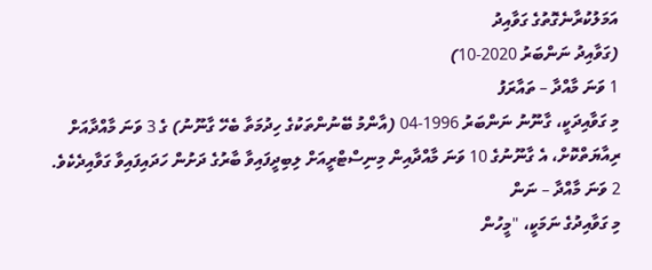އަމަލުކުރާނެގޮތުގެ ގަވާއިދު
(ގަވާއިދު ނަންބަރު 2020-10)
1 ވަނަ މާއްދާ – ތައާރަފު
މި ގަވާއިދަކީ، ގާނޫނު ނަންބަރު 1996-04 (އާންމު ބޭނުންތަކުގެ ހިދުމަތާ ބެހޭ ގާނޫނު) ގެ 3 ވަނަ މާއްދާއަށް ރިއާޔަތްކޮށް، އެ ގާނޫނުގެ 10 ވަނަ މާއްދާއިން މިނިސްޓްރީއަށް ލިބިދީފައިވާ ބާރުގެ ދަށުން ހަދައިފައިވާ ގަވާއިދެކެވެ.
2 ވަނަ މާއްދާ – ނަން
މި ގަވާއިދުގެ ނަމަކީ، "މީހުން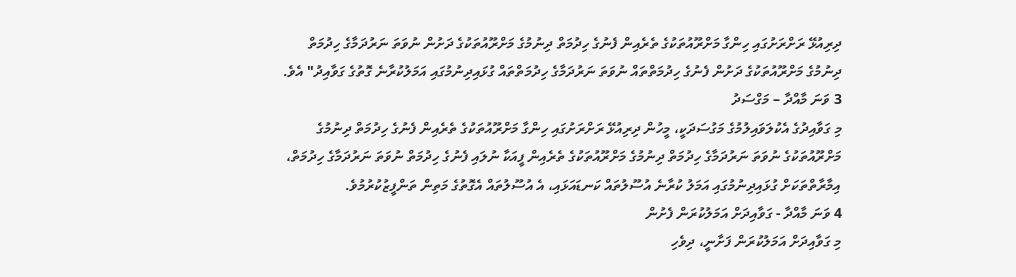ދިރިއުޅޭ ރަށްރަށުގައި ހިންގާ މަށްރޫއުތަކުގެ ތެރެއިން ފެނުގެ ހިދުމަތް ދިނުމުގެ މަށްރޫއުތަކުގެ ދަށުން ނުވަތަ ނަރުދަމާގެ ހިދުމަތް ދިނުމުގެ މަށްރޫއުތަކުގެ ދަށުން ފެނުގެ ހިދުމަތްތައް ނުވަތަ ނަރުދަމާގެ ހިދުމަތްތައް ގުޅައިދިނުމުގައި އަމަލުކުރާނެ ގޮތުގެ ގަވާއިދު" އެވެ.
3 ވަނަ މާއްދާ – މަގްސަދު
މި ގަވާއިދުގެ އެކުލަވައިލުމުގެ މަގުސަދަކީ، މީހުން ދިރިއުޅޭ ރަށްރަށުގައި ހިންގާ މަށްރޫއުތަކުގެ ތެރެއިން ފެނުގެ ހިދުމަތް ދިނުމުގެ މަށްރޫއުތަކުގެ ނުވަތަ ނަރުދަމާގެ ހިދުމަތް ދިނުމުގެ މަށްރޫއުތަކުގެ ތެރެއިން ފީއަކާ ނުލައި ފެނުގެ ހިދުމަތް ނުވަތަ ނަރުދަމާގެ ހިދުމަތް، އިމާރާތްތަކަށް ގުޅައިދިނުމުގައި އަމަލު ކުރާނެ އުސޫލުތައް ކަނޑައަޅައި، އެ އުސޫލުތައް އެގޮތުގެ މަތިން ތަންފީޒުކުރުމުވެ.
4 ވަނަ މާއްދާ - ގަވާއިދަށް އަމަލުކުރަން ފެށުން
މި ގަވާއިދަށް އަމަލުކުރަން ފަށާނީ، ދިވެހި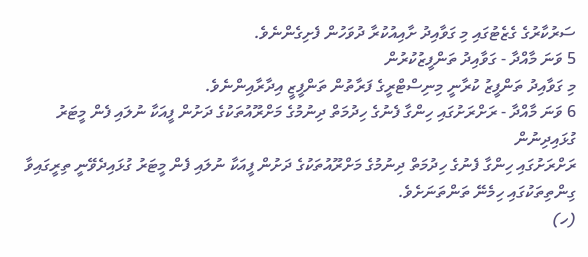ސަރުކާރުގެ ގެޒެޓުގައި މި ގަވާއިދު ށާއިއުކުރާ ދުވަހުން ފެށިގެންނެވެ.
5 ވަނަ މާއްދާ - ގަވާއިދު ތަންފީޒުކުރުން
މި ގަވާއިދު ތަންފީޒު ކުރާނީ މިނިސްޓްރީގެ ފަރާތުން ތަންފީޒީ އިދާރާއިންނެވެ.
6 ވަނަ މާއްދާ - ރަށްރަށުގައި ހިންގާ ފެނުގެ ހިދުމަތް ދިނުމުގެ މަށްރޫއުތަކުގެ ދަށުން ފީއަކާ ނުލައި ފެން މީޓަރު ގުޅައިދިނުން
ރަށްރަށުގައި ހިންގާ ފެނުގެ ހިދުމަތް ދިނުމުގެ މަށްރޫއުތަކުގެ ދަށުން ފީއަކާ ނުލައި ފެން މީޓަރު ގުޅައިދެވޭނީ ތިރީގައިވާ ގިންތިތަކުގައި ހިމެނޭ ތަންތަނަށެވެ.
(ހ)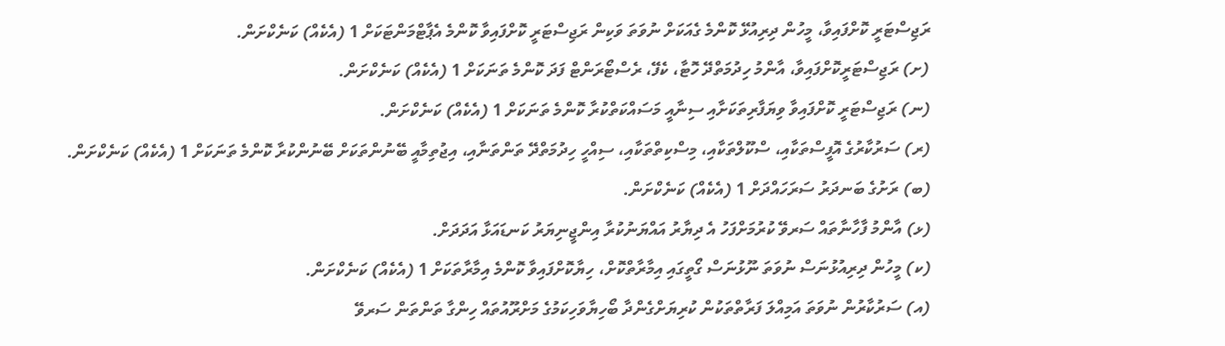ރަޖިސްޓަރީ ކޮށްފައިވާ، މީހުން ދިރިއުޅޭ ކޮންމެ ގެއަކަށް ނުވަތަ ވަކިން ރަޖިސްޓަރީ ކޮށްފައިވާ ކޮންމެ އެޕާޓްމަންޓަކަށް 1 (އެކެއް) ކަނެކްށަން.
(ށ) ރަޖިސްޓަރީކޮށްފައިވާ، އާންމު ހިދުމަތްދޭ ހޮޓާ، ކެފޭ، ރެސްޓޯރަންޓް ފަދަ ކޮންމެ ތަނަކަށް 1 (އެކެއް) ކަނެކްށަން.
(ނ) ރަޖިސްޓަރީ ކޮށްފައިވާ ވިޔަފާރިތަކަށާއި ސިނާއީ މަސައްކަތްކުރާ ކޮންމެ ތަނަކަށް 1 (އެކެއް) ކަނެކްށަން.
(ރ) ސަރުކާރުގެ އޮފީސްތަކާއި، ސްކޫލްތަކާއި، މިސްކިތްތަކާއި، ސިއްހީ ހިދުމަތްދޭ ތަންތަނާއި، އިޖުތިމާއީ ބޭނުންތަކަށް ބޭނުންކުރާ ކޮންމެ ތަނަކަށް 1 (އެކެއް) ކަނެކްށަން.
(ބ) ރަށުގެ ބަނދަރު ސަރަހައްދަށް 1 (އެކެއް) ކަނެކްށަން.
(ޅ) އާންމު ފާހާނާތައް ސަރވޭ ކުރުމަށްފަހު އެ ދިޔާރު އައްޔަނުކުރާ އިންޖީނިޔަރު ކަނޑައަޅާ އަދަދަށް.
(ކ) މީހުން ދިރިއުޅުނަސް ނުވަތަ ނޫޅުނަސް ގޯތީގައި އިމާރާތްކޮށް، ހިޔާކޮށްފައިވާ ކޮންމެ އިމާރާތަކަށް 1 (އެކެއް) ކަނެކްށަން.
(އ) ސަރުކާރުން ނުވަތަ އަމިއްލަ ފަރާތްތަކުން ކުރިޔަށްގެންދާ ބޯހިޔާވަހިކަމުގެ މަށްރޫއުތައް ހިންގާ ތަންތަން ސަރވޭ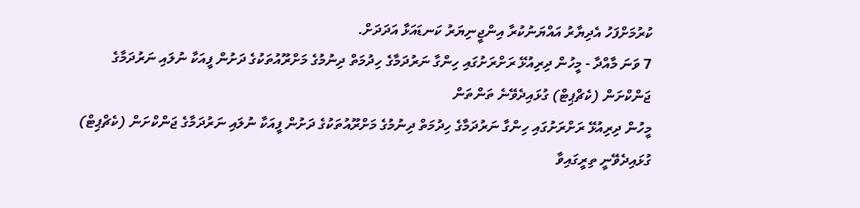ކުރުމަށްފަހު އެދިޔާރު އައްޔަނުކުރާ އިންޖީނިޔަރު ކަނޑައަޅާ އަދަދަށް.
7 ވަނަ މާއްދާ - މީހުން ދިރިއުޅޭ ރަށްރަށުގައި ހިންގާ ނަރުދަމާގެ ހިދުމަތް ދިނުމުގެ މަށްރޫއުތަކުގެ ދަށުން ފީއަކާ ނުލައި ނަރުދަމާގެ ޖަންކްށަން (ކެޗްޕިޓް) ގުޅައިދެވޭނެ ތަންތަން
މީހުން ދިރިއުޅޭ ރަށްރަށުގައި ހިންގާ ނަރުދަމާގެ ހިދުމަތް ދިނުމުގެ މަށްރޫއުތަކުގެ ދަށުން ފީއަކާ ނުލައި ނަރުދަމާގެ ޖަންކްށަން (ކެޗްޕިޓް) ގުޅައިދެވޭނީ ތިރީގައިވާ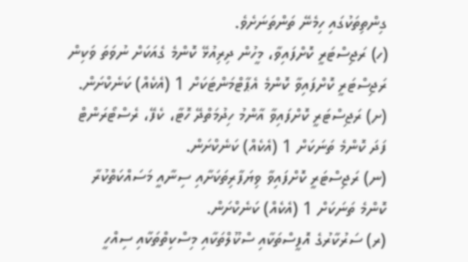ގިންތިތަކުގައި ހިމެނޭ ތަންތަނަށެވެ.
(ހ) ރަޖިސްޓަރީ ކޮށްފައިވާ، މީހުން ދިރިއުޅޭ ކޮންމެ ގެއަކަށް ނުވަތަ ވަކިން ރަޖިސްޓަރީ ކޮށްފައިވާ ކޮންމެ އެޕާޓްމަންޓަކަށް 1 (އެކެއް) ކަނެކްށަން.
(ށ) ރަޖިސްޓަރީ ކޮށްފައިވާ އާންމު ހިދުމަތްދޭ ހޮޓާ، ކެފޭ، ރެސްޓޯރަންޓް ފަދަ ކޮންމެ ތަނަކަށް 1 (އެކެއް) ކަނެކްށަން.
(ނ) ރަޖިސްޓަރީ ކޮށްފައިވާ ވިޔަފާރިތަކަށާއި ސިނާއީ މަސައްކަތްކުރާ ކޮންމެ ތަނަކަށް 1 (އެކެއް) ކަނެކްށަން.
(ރ) ސަރުކާރުގެ އޮފީސްތަކާއި ސްކޫލްތަކާއި މިސްކިތްތަކާއި ސިއްހީ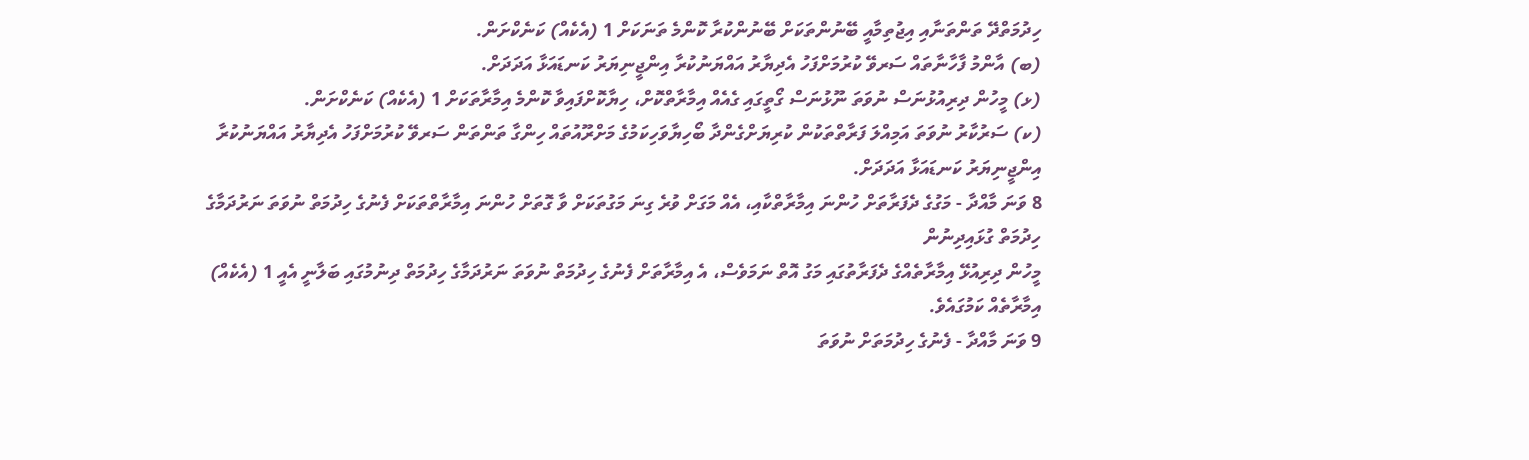ހިދުމަތްދޭ ތަންތަނާއި އިޖުތިމާއީ ބޭނުންތަކަށް ބޭނުންކުރާ ކޮންމެ ތަނަކަށް 1 (އެކެއް) ކަނެކްށަން.
(ބ) އާންމު ފާހާނާތައް ސަރވޭ ކުރުމަށްފަހު އެދިޔާރު އައްޔަނުކުރާ އިންޖީނިޔަރު ކަނޑައަޅާ އަދަދަށް.
(ޅ) މީހުން ދިރިއުޅުނަސް ނުވަތަ ނޫޅުނަސް ގޯތީގައި ގެއެއް އިމާރާތްކޮށް، ހިޔާކޮށްފައިވާ ކޮންމެ އިމާރާތަކަށް 1 (އެކެއް) ކަނެކްށަން.
(ކ) ސަރުކާރު ނުވަތަ އަމިއްލަ ފަރާތްތަކުން ކުރިޔަށްގެންދާ ބޯހިޔާވަހިކަމުގެ މަށްރޫއުތައް ހިންގާ ތަންތަން ސަރވޭ ކުރުމަށްފަހު އެދިޔާރު އައްޔަނުކުރާ އިންޖީނިޔަރު ކަނޑައަޅާ އަދަދަށް.
8 ވަނަ މާއްދާ - މަގުގެ ދެފަރާތަށް ހުންނަ އިމާރާތްކާއި، އެއް މަގަށް ވުރެ ގިނަ މަގުތަކަށް ވާ ގޮތަށް ހުންނަ އިމާރާތްތަކަށް ފެނުގެ ހިދުމަތް ނުވަތަ ނަރުދަމާގެ ހިދުމަތް ގުޅައިދިނުން
މީހުން ދިރިއުޅޭ އިމާރާތެއްގެ ދެފަރާތުގައި މަގު އޮތް ނަމަވެސް، އެ އިމާރާތަށް ފެނުގެ ހިދުމަތް ނުވަތަ ނަރުދަމާގެ ހިދުމަތް ދިނުމުގައި ބަލާނީ އެއީ 1 (އެކެއް) އިމާރާތެއް ކަމުގައެވެ.
9 ވަނަ މާއްދާ - ފެނުގެ ހިދުމަތަށް ނުވަތަ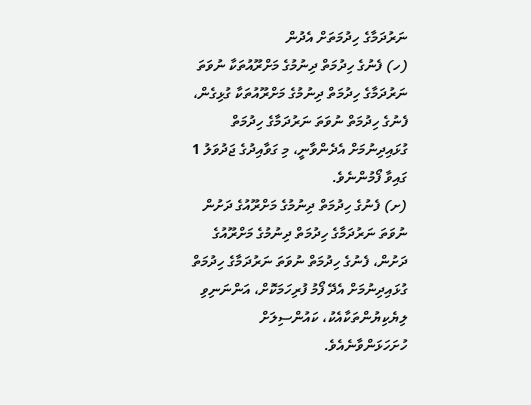ނަރުދަމާގެ ހިދުމަތަށް އެދުން
(ހ) ފެނުގެ ހިދުމަތް ދިނުމުގެ މަށްރޫއުތަކާ ނުވަތަ ނަރުދަމާގެ ހިދުމަތް ދިނުމުގެ މަށްރޫއުތަކާ ގުޅިގެން، ފެނުގެ ހިދުމަތް ނުވަތަ ނަރުދަމާގެ ހިދުމަތް ގުޅައިދިނުމަށް އެދެންވާނީ، މި ގަވާއިދުގެ ޖަދުވަލު 1 ގައިވާ ފޯމުންނެވެ.
(ށ) ފެނުގެ ހިދުމަތް ދިނުމުގެ މަށްރޫއުގެ ދަށުން ނުވަތަ ނަރުދަމާގެ ހިދުމަތް ދިނުމުގެ މަށްރޫއުގެ ދަށުން، ފެނުގެ ހިދުމަތް ނުވަތަ ނަރުދަމާގެ ހިދުމަތް ގުޅައިދިނުމަށް އެދޭ ފޯމު ފުރިހަމަކޮށް، އަންނަނިވި ލިޔެކިޔުންތަކާއެކު، ކައުންސިލަށް ހުށަހަޅަންވާނެއެވެ.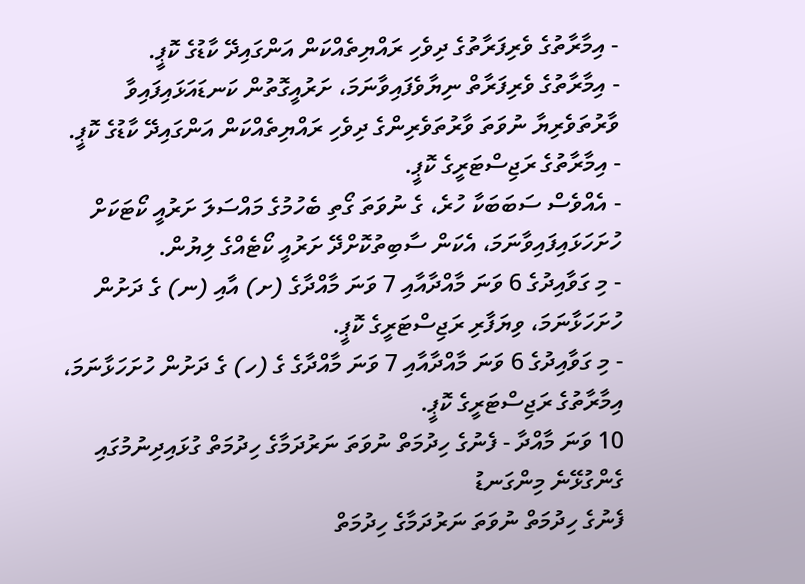- އިމާރާތުގެ ވެރިފަރާތުގެ ދިވެހި ރައްޔިތެއްކަން އަންގައިދޭ ކާޑުގެ ކޮޕީ.
- އިމާރާތުގެ ވެރިފަރާތް ނިޔާވެފައިވާނަމަ، ށަރުއީގޮތުން ކަނޑައަޅައިފައިވާ ވާރުތަވެރިޔާ ނުވަތަ ވާރުތަވެރިންގެ ދިވެހި ރައްޔިތެއްކަން އަންގައިދޭ ކާޑުގެ ކޮޕީ.
- އިމާރާތުގެ ރަޖިސްޓަރީގެ ކޮޕީ.
- އެއްވެސް ސަބަބަކާ ހުރެ، ގެ ނުވަތަ ގޯތި ބެހުމުގެ މައްސަލަ ށަރުއީ ކޯޓަކަށް ހުށަހަޅައިފައިވާނަމަ، އެކަން ސާބިތުކޮށްދޭ ށަރުއީ ކޯޓެއްގެ ލިޔުން.
- މި ގަވާއިދުގެ 6 ވަނަ މާއްދާއާއި 7 ވަނަ މާއްދާގެ (ށ) އާއި (ނ) ގެ ދަށުން ހުށަހަޅާނަމަ، ވިޔަފާރި ރަޖިސްޓަރީގެ ކޮޕީ.
- މި ގަވާއިދުގެ 6 ވަނަ މާއްދާއާއި 7 ވަނަ މާއްދާގެ ގެ (ހ) ގެ ދަށުން ހުށަހަޅާނަމަ، އިމާރާތުގެ ރަޖިސްޓަރީގެ ކޮޕީ.
10 ވަނަ މާއްދާ - ފެނުގެ ހިދުމަތް ނުވަތަ ނަރުދަމާގެ ހިދުމަތް ގުޅައިދިނުމުގައި ގެންގުޅޭނެ މިންގަނޑު
ފެނުގެ ހިދުމަތް ނުވަތަ ނަރުދަމާގެ ހިދުމަތް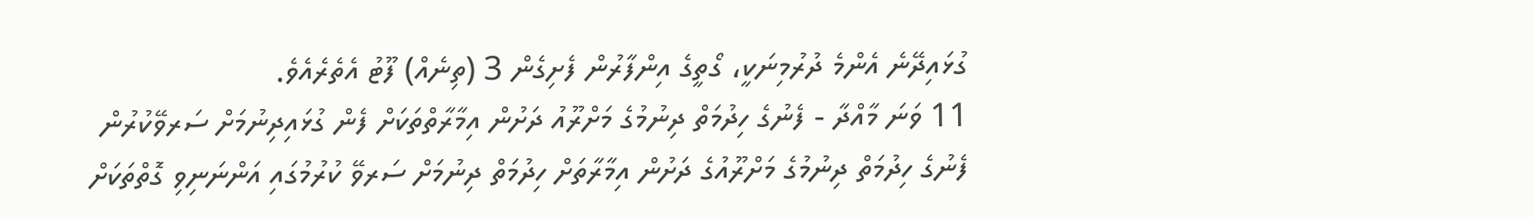ގުޅައިދޭނެ އެންމެ ދުރުމިނަކީ، ގޯތީގެ އިންފާރުން ފެށިގެން 3 (ތިނެއް) ފޫޓު އެތެރެއެވެ.
11 ވަނަ މާއްދާ - ފެނުގެ ހިދުމަތް ދިނުމުގެ މަށްރޫއު ދަށުން އިމާރާތްތަކަށް ފެން ގުޅައިދިނުމަށް ސަރވޭކުރުން
ފެނުގެ ހިދުމަތް ދިނުމުގެ މަށްރޫއުގެ ދަށުން އިމާރާތަށް ހިދުމަތް ދިނުމަށް ސަރވޭ ކުރުމުގައި އަންނަނިވި ގޮތްތަކަށް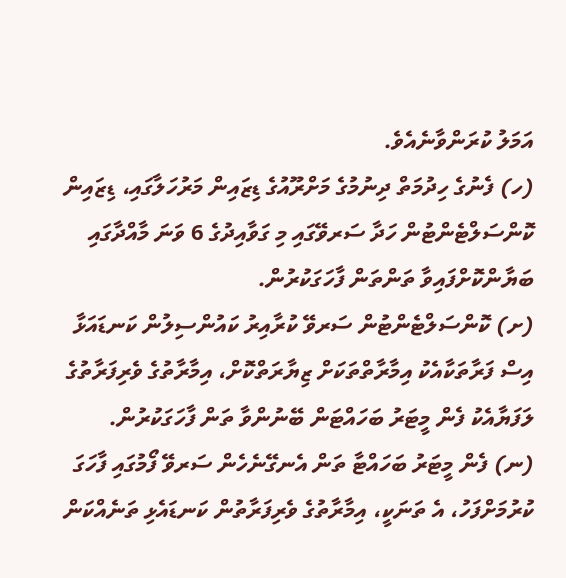އަމަލު ކުރަންވާނެއެވެ.
(ހ) ފެނުގެ ހިދުމަތް ދިނުމުގެ މަށްރޫއުގެ ޑިޒައިން މަރުހަލާގައި، ޑިޒައިން ކޮންސަލްޓެންޓުން ހަދާ ސަރވޭގައި މި ގަވާއިދުގެ 6 ވަނަ މާއްދާގައި ބަޔާންކޮށްފައިވާ ތަންތަން ފާހަގަކުރުން.
(ށ) ކޮންސަލްޓެންޓުން ސަރވޭ ކުރާއިރު ކައުންސިލުން ކަނޑައަޅާ އިސް ފަރާތަކާއެކު އިމާރާތްތަކަށް ޒިޔާރަތްކޮށް، އިމާރާތުގެ ވެރިފަރާތުގެ ލަފަޔާއެކު ފެން މީޓަރު ބަހައްޓަން ބޭނުންވާ ތަން ފާހަގަކުރުން.
(ނ) ފެން މީޓަރު ބަހައްޓާ ތަން އެނގޭނެހެން ސަރވޭ ފޯމުގައި ފާހަގަ ކުރުމަށްފަހު، އެ ތަނަކީ، އިމާރާތުގެ ވެރިފަރާތުން ކަނޑައެޅި ތަނެއްކަން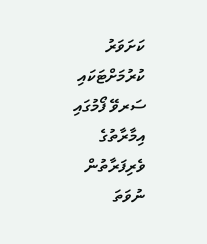ކަށަވަރު ކުރުމަށްޓަކައި ސަރވޭ ފޯމުގައި އިމާރާތުގެ ވެރިފަރާތުން ނުވަތަ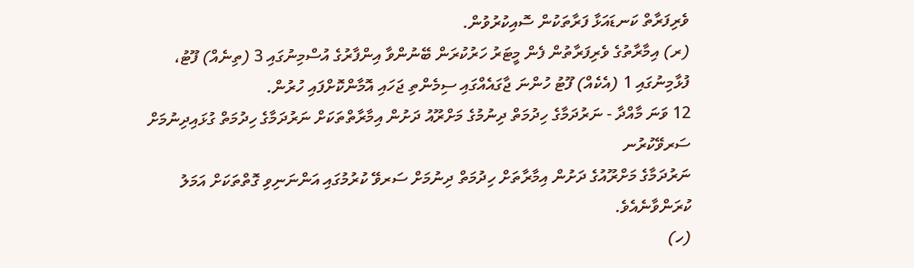ވެރިފަރާތް ކަނޑައަޅާ ފަރާތަކުން ސޮއިކުރުވުން.
(ރ) އިމާރާތުގެ ވެރިފަރާތުން ފެން މީޓަރު ހަރުކުރަން ބޭނުންވާ އިންފާރުގެ އުސްމިނުގައި 3 (ތިނެއް) ފޫޓު، ފުޅާމިނުގައި 1 (އެކެއް) ފޫޓު ހުންނަ ޖާގައެއްގައި ސިމެންތި ޖަހައި އޮމާންކޮށްފައި ހުރުން.
12 ވަނަ މާއްދާ - ނަރުދަމާގެ ހިދުމަތް ދިނުމުގެ މަށްރޫއު ދަށުން އިމާރާތްތަކަށް ނަރުދަމާގެ ހިދުމަތް ގުޅައިދިނުމަށް ސަރވޭކުރުނ
ނަރުދަމާގެ މަށްރޫއުގެ ދަށުން އިމާރާތަށް ހިދުމަތް ދިނުމަށް ސަރވޭ ކުރުމުގައި އަންނަނިވި ގޮތްތަކަށް އަމަލު ކުރަންވާނެއެވެ.
(ހ)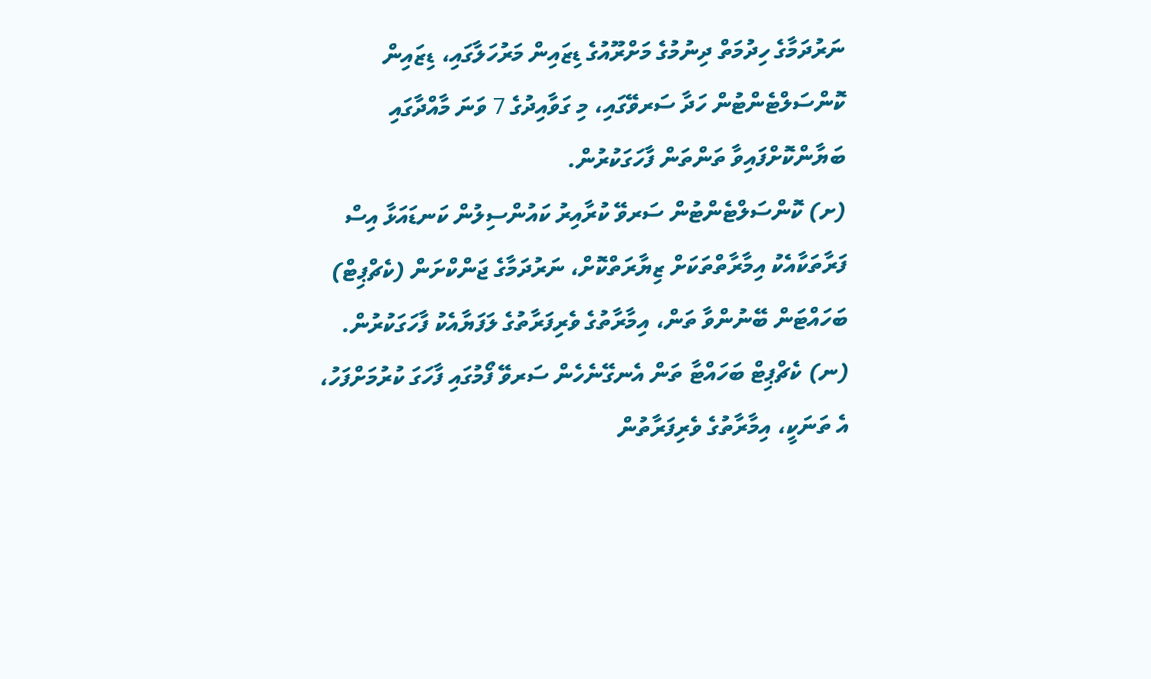ނަރުދަމާގެ ހިދުމަތް ދިނުމުގެ މަށްރޫއުގެ ޑިޒައިން މަރުހަލާގައި، ޑިޒައިން ކޮންސަލްޓެންޓުން ހަދާ ސަރވޭގައި، މި ގަވާއިދުގެ 7 ވަނަ މާއްދާގައި ބަޔާންކޮށްފައިވާ ތަންތަން ފާހަގަކުރުން.
(ށ) ކޮންސަލްޓެންޓުން ސަރވޭ ކުރާއިރު ކައުންސިލުން ކަނޑައަޅާ އިސް ފަރާތަކާއެކު އިމާރާތްތަކަށް ޒިޔާރަތްކޮށް، ނަރުދަމާގެ ޖަންކްށަން (ކެޗްޕިޓް) ބަހައްޓަން ބޭނުންވާ ތަން، އިމާރާތުގެ ވެރިފަރާތުގެ ލަފަޔާއެކު ފާހަގަކުރުން.
(ނ) ކެޗްޕިޓް ބަހައްޓާ ތަން އެނގޭނެހެން ސަރވޭ ފޯމުގައި ފާހަގަ ކުރުމަށްފަހު، އެ ތަނަކީ، އިމާރާތުގެ ވެރިފަރާތުން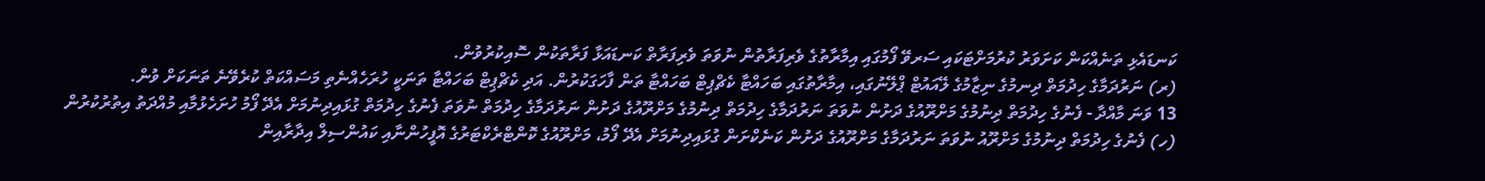ކަނޑައެޅި ތަނެއްކަން ކަށަވަރު ކުރުމަށްޓަކައި ސަރވޭ ފޯމުގައި އިމާރާތުގެ ވެރިފަރާތުން ނުވަތަ ވެރިފަރާތް ކަނޑައަޅާ ފަރާތަކުން ސޮއިކުރުވުން.
(ރ) ނަރުދަމާގެ ހިދުމަތް ދިނމުގެ ނިޒާމުގެ ލޭއައުޓް ޕްލޭނުގައި، އިމާރާތުގައި ބަހައްޓާ ކެޗްޕިޓް ބަހައްޓާ ތަން ފާހަގަކުރުން. އަދި ކެޗްޕިޓް ބަހައްޓާ ތަނަކީ ހުރަހެއްނެތި މަސައްކަތް ކުރެވޭނެ ތަނަކަށް ވުން.
13 ވަނަ މާއްދާ - ފެނުގެ ހިދުމަތް ދިނުމުގެ މަށްރޫއުގެ ދަށުން ނުވަތަ ނަރުދަމާގެ ހިދުމަތް ދިނުމުގެ މަށްރޫއުގެ ދަށުން ނަރުދަމާގެ ހިދުމަތް ނުވަތަ ފެނުގެ ހިދުމަތް ގުޅައިދިނުމަށް އެދޭ ފޯމު ހުށަހެޅުމާއި މުއްދަތު އިތުރުކުރުން
(ހ) ފެނުގެ ހިދުމަތް ދިނުމުގެ މަށްރޫއު ނުވަތަ ނަރުދަމާގެ މަށްރޫއުގެ ދަށުން ކަނެކްށަން ގުޅައިދިނުމަށް އެދޭ ފޯމު، މަށްރޫއުގެ ކޮންޓްރެކްޓަރުގެ އޮފީހުންނާއި ކައުންސިލް އިދާރާއިން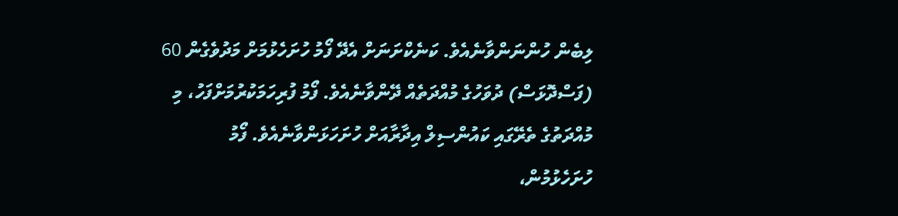ލިބެން ހުންނަންވާނެއެވެ. ކަނެކްށަނަށް އެދޭ ފޯމު ހުށަހެޅުމަށް މަދުވެގެން 60 (ފަސްދޮޅަސް) ދުވަހުގެ މުއްދަތެއް ދޭންވާނެއެވެ. ފޯމު ފުރިހަމަކުރުމަށްފަހު، މި މުއްދަތުގެ ތެރޭގައި ކައުންސިލް އިދާރާއަށް ހުށަހަޅަންވާނެއެވެ. ފޯމު ހުށަހެޅުމުން،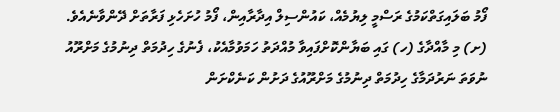ފޯމު ބަލައިގަތްކަމުގެ ރަސްމީ ލިޔުމެއް، ކައުންސިލް އިދާރާއިން، ފޯމު ހުށަހެޅި ފަރާތަށް ދޭންވާނެއެވެ.
(ށ) މި މާއްދާގެ (ހ) ގައި ބަޔާންކޮށްފައިވާ މުއްދަތު ހަމަވުމާއެކު، ފެނުގެ ހިދުމަތް ދިނުމުގެ މަށްރޫއު ނުވަތަ ނަރުދަމާގެ ހިދުމަތް ދިނުމުގެ މަށްރޫއުގެ ދަށުން ކަނެކްށަން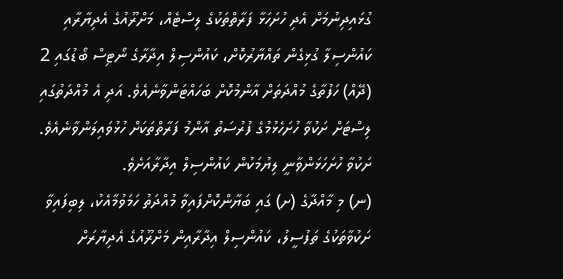ގުޅައިދިނުމަށް އެދި ހުށަހަޅާ ފަރާތްތަކުގެ ލިސްޓެއް، މަށްރޫއުގެ އެދިޔާރާއި ކައުންސިލާ ގުޅިގެން ތައްޔާރުކޮށް، ކައުންސިލް އިދާރާގެ ނޯޓިސް ބޯޑުގައި 2 (ދޭއް) ހަފުތާގެ މުއްދަތަށް އާންމުކޮށް ބަހައްޓަންވާނެއެވެ. އަދި އެ މުއްދަތުގައި ލިސްޓަށް ށަކުވާ ހުށަހެޅުމުގެ ފުރުސަތު އާންމު ފަރާތްތަކަށް ހުޅުވައިލަންވާނެއެވެ. ށަކުވާ ހުށަހަޅަންވާނީ ލިޔުމަކުން ކައުންސިލް އިދާރާއަށެވެ.
(ނ) މި މާއްދާގެ (ށ) ގައި ބަޔާންކޮށްފައިވާ މުއްދަތު ހަމަވުމާއެކު، ލިބިފައިވާ ށަކުވާތަކުގެ ތަފުސީލު، ކައުންސިލް އިދާރާއިން މަށްރޫއުގެ އެދިޔާރަށް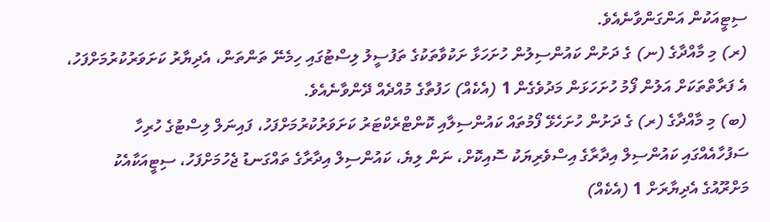ސިޓީއަކުން އަންގަންވާނެއެވެ.
(ރ) މި މާއްދާގެ (ނ) ގެ ދަށުން ކައުންސިލުން ހުށަހަޅާ ށަކުވާތަކުގެ ތަފުސީލު ލިސްޓުގައި ހިމެނޭ ތަންތަން، އެދިޔާރު ކަށަވަރުކުރުމަށްފަހު، އެ ފަރާތްތަކަށް އަލުން ފޯމު ހުށަހަޅަން މަދުވެގެން 1 (އެކެއް) ހަފުތާގެ މުއްދެއް ދޭންވާނެއެވެ.
(ބ) މި މާއްދާގެ (ރ) ގެ ދަށުން ހުށަހެޅޭ ފޯމުތައް ކައުންސިލާއި ކޮންޓްރެކްޓަރު ކަށަވަރުކުރުމަށްފަހު، ފައިނަލް ލިސްޓުގެ ހުރިހާ ސަފުހާއެއްގައި ކައުންސިލް އިދާރާގެ އިސްވެރިޔަކު ސޮއިކޮށް، ނަން ލިޔެ، ކައުންސިލް އިދާރާގެ ތައްގަނޑު ޖެހުމަށްފަހު، ސިޓީއަކާއެކު މަށްރޫއުގެ އެދިޔާރަށް 1 (އެކެއް)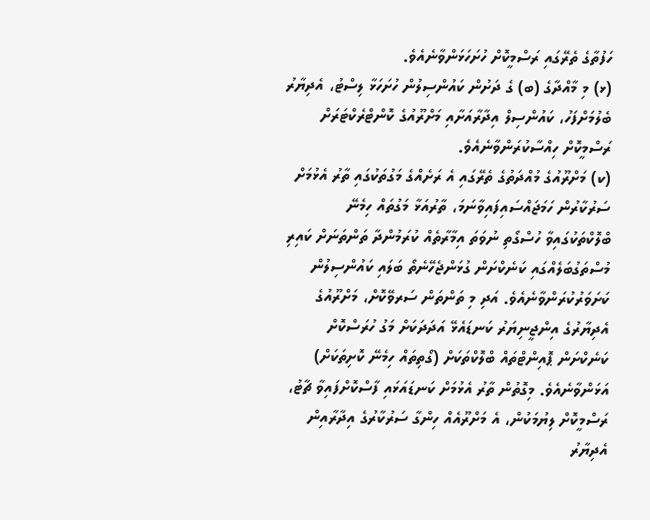ހަފުތާގެ ތެރޭގައި ރަސްމީކޮށް ހުށަހަޅަންވާނެއެވެ.
(ޅ) މި މާއްދާގެ (ބ) ގެ ދަށުން ކައުންސިލުން ހުށަހަޅާ ލިސްޓު، އެދިޔާރު ބެލުމަށްފަހު، ކައުންސިލް އިދާރާއަށާއި މަށްރޫއުގެ ކޮންޓްރެކްޓަރަށް ރަސްމީކޮށް ހިއްސާކުރަންވާނެއެވެ.
(ކ) މަށްރޫއުގެ މުއްދަތުގެ ތެރޭގައި އެ ރަށެއްގެ މަގުތަކުގައި ތާރު އެޅުމަށް ސަރުކާރުން ހަމަޖައްސައިފައިވާނަމަ، ތާރުއަޅާ މަގުތައް ހިމެނޭ ބްލޮކްތަކުގައިވާ ހުސްގޯތި ނުވަތަ އިމާރާތެއް ކުރަމުންދާ ތަންތަނަށް ކައިރި މުސްތަގުބަލެއްގައި ކަނެކްށަން ގުޅަންޖެހޭނެތޯ ބަލައި ކައުންސިލުން ކަށަވަރުކުރަންވާނެއެވެ. އަދި މި ތަންތަން ސަރވޭކޮށް، މަށްރޫއުގެ އެދިޔާރުގެ އިންޖީނިޔަރު ކަނޑައެޅޭ އަދަދަކަށް މަގު ހުރަސްކޮށް ކަނެކްށަން ޕޮއިންޓްތައް ބްލޮކްތަކަށް (ގޯތިތައް ހިމެނޭ ކޮށިތަކަށް) އަޅަންވާނެއެވެ. މިގޮތުން ތާރު އެޅުމަށް ކަނޑައަޅައި ފާސްކޮށްފައިވާ ޗާޓު، ރަސްމީކޮށް ލިޔުމަކުން، އެ މަށްރޫއެއް ހިންގާ ސަރުކާރުގެ އިދާރާއިން އެދިޔާރު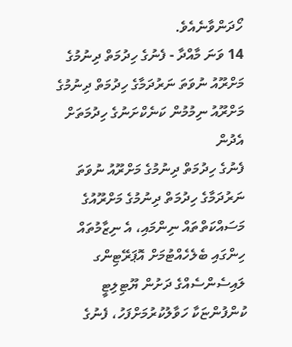ހޯދަންވާނެއެވެ.
14 ވަނަ މާއްދާ - ފެނުގެ ހިދުމަތް ދިނުމުގެ މަށްރޫއު ނުވަތަ ނަރުދަމާގެ ހިދުމަތް ދިނުމުގެ މަށްރޫއު ނިމުމުން ކަނެކްށަނުގެ ހިދުމަތަށް އެދުން
ފެނުގެ ހިދުމަތް ދިނުމުގެ މަށްރޫއު ނުވަތަ ނަރުދަމާގެ ހިދުމަތް ދިނުމުގެ މަށްރޫއުގެ މަސައްކަތްތައް ނިންމައި، އެ ނިޒާމުތައް ހިންގައި ބެލެހެއްޓުމަށް އޮޕަރޭޓިންގ ލައިސެންސެއްގެ ދަށުން ޔޫޓިލިޓީ ކުންފުންޏަކާ ހަވާލުކުރުމަށްފަހު، ފެނުގެ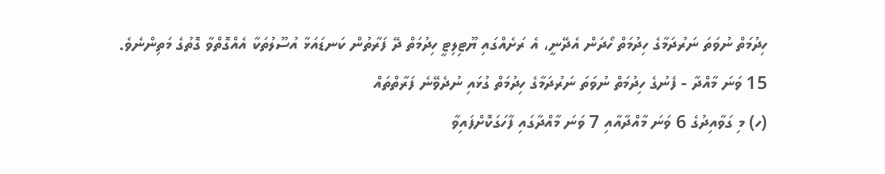ހިދުމަތް ނުވަތަ ނަރުދަމާގެ ހިދުމަތް ހޯދަން އެދޭނީ، އެ ރަށެއްގައި ޔޫޓިލިޓީ ހިދުމަތް ދޭ ފަރާތުން ކަނޑައަޅާ އުސޫލުތަކާ އެއްގޮތްވާ ގޮތުގެ މަތިންނެވެ.
15 ވަނަ މާއްދާ - ފެނުގެ ހިދުމަތް ނުވަތަ ނަރުދަމާގެ ހިދުމަތް ގުޅައި ނުދެވޭނެ ފަރާތްތައް
(ހ) މި ގަވާއިދުގެ 6 ވަނަ މާއްދާއާއި 7 ވަނަ މާއްދާގައި ފާހަގަކޮށްފައިވާ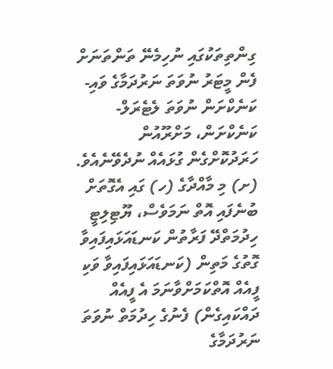ގިންތިތަކުގައި ނުހިމެނޭ ތަންތަނަށް ފެން މީޓަރު ނުވަތަ ނަރުދަމާގެ ވައި-ކަނެކްށަން ނުވަތަ ލެޓެރަލް-ކަނެކްށަން، މަށްރޫއުން ހަރަދުކޮށްގެން ގުޅައެއް ނުދެވޭނެއެވެ.
(ށ) މި މާއްދާގެ (ހ) ގައި އެގޮތަށް ބުނެފައި އޮތް ނަމަވެސް، ޔޫޓިލިޓީ ހިދުމަތްދޭ ފަރާތުން ކަނޑައަޅައިފައިވާ ގޮތުގެ މަތިން (ކަނޑައަޅައިފައިވާ ވަކި ފީއެއް އޮތްކަމަށްވާނަމަ އެ ފީއެއް ދައްކައިގެން) ފެނުގެ ހިދުމަތް ނުވަތަ ނަރުދަމާގެ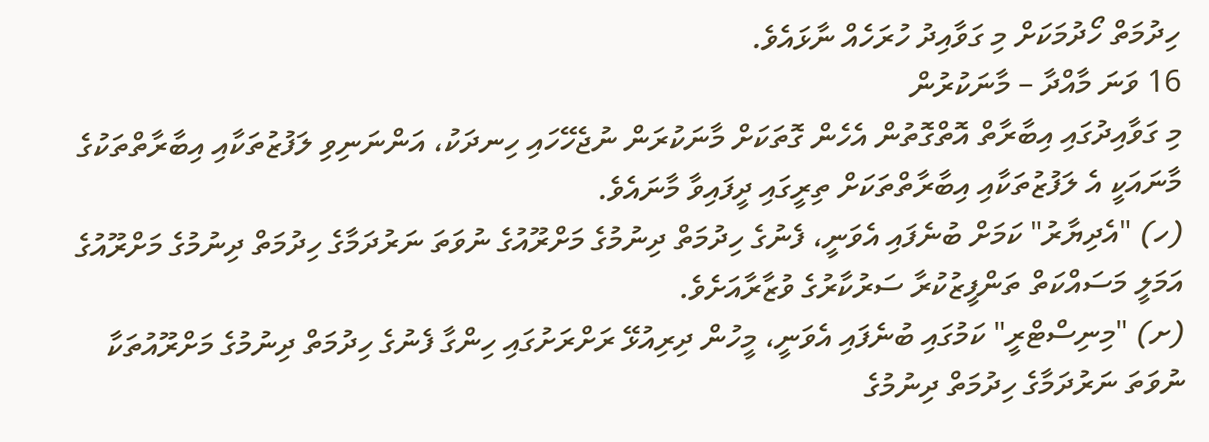ހިދުމަތް ހޯދުމަކަށް މި ގަވާއިދު ހުރަހެއް ނާޅައެވެ.
16 ވަނަ މާއްދާ – މާނަކުރުން
މި ގަވާއިދުގައި އިބާރާތް އޮތްގޮތުން އެހެން ގޮތަކަށް މާނަކުރަން ނުޖެހޭހައި ހިނދަކު، އަންނަނިވި ލަފުޒުތަކާއި އިބާރާތްތަކުގެ މާނައަކީ އެ ލަފުޒުތަކާއި އިބާރާތްތަކަށް ތިރީގައި ދީފައިވާ މާނައެވެ.
(ހ) "އެދިޔާރު" ކަމަށް ބުނެފައި އެވަނީ، ފެނުގެ ހިދުމަތް ދިނުމުގެ މަށްރޫއުގެ ނުވަތަ ނަރުދަމާގެ ހިދުމަތް ދިނުމުގެ މަށްރޫއުގެ އަމަލީ މަސައްކަތް ތަންފީޒުކުރާ ސަރުކާރުގެ ވުޒާރާއަށެވެ.
(ށ) "މިނިސްޓްރީ" ކަމުގައި ބުނެފައި އެވަނީ، މީހުން ދިރިއުޅޭ ރަށްރަށުގައި ހިންގާ ފެނުގެ ހިދުމަތް ދިނުމުގެ މަށްރޫއުތަކާ ނުވަތަ ނަރުދަމާގެ ހިދުމަތް ދިނުމުގެ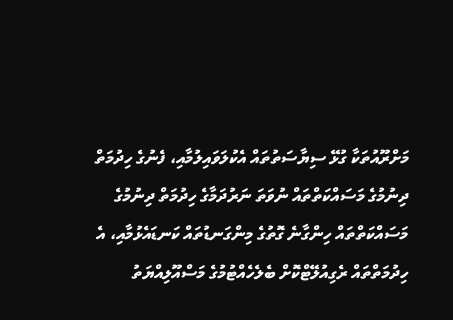މަށްރޫއުތަކާ ގުޅޭ ސިޔާސަތުތައް އެކުލަވައިލުމާއި، ފެނުގެ ހިދުމަތް ދިނުމުގެ މަސައްކަތްތައް ނުވަތަ ނަރުދަމާގެ ހިދުމަތް ދިނުމުގެ މަސައްކަތްތައް ހިންގާނެ ގޮތުގެ މިންގަނޑުތައް ކަނޑައެޅުމާއި، އެ ހިދުމަތްތައް ރެގިއުލޭޓްކޮށް ބެލެހެއްޓުމުގެ މަސްއޫލިއްޔަތު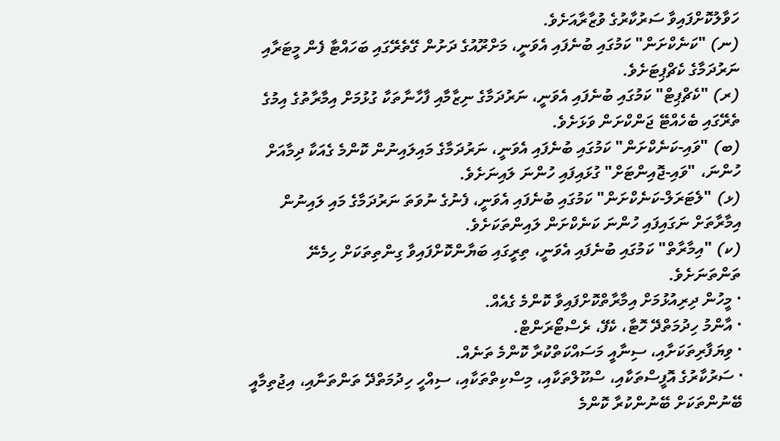ހަވާލުކޮށްފައިވާ ސަރުކާރުގެ ވުޒާރާއަށެވެ.
(ނ) "ކަނެކްށަން" ކަމުގައި ބުނެފައި އެވަނީ، މަށްރޫއުގެ ދަށުން ގޭތެރޭގައި ބަހައްޓާ ފެން މީޓަރާއި ނަރުދަމާގެ ކެޗްޕިޓަށެވެ.
(ރ) "ކެޗްޕިޓް" ކަމުގައި ބުނެފައި އެވަނީ، ނަރުދަމާގެ ނިޒާމާއި ފާހާނާތަކާ ގުޅުމަށް އިމާރާތުގެ އިމުގެ ތެރޭގައި ބެހެއްޓޭ ޖަންކްށަން ވަޅަށެވެ.
(ބ) "ވައި-ކަނެކްށަން" ކަމުގައި ބުނެފައި އެވަނީ، ނަރުދަމާގެ މައިލައިނުން ކޮންމެ ގެއަކާ ދިމާއަށް ހުންނަ، "ވައި-ޖޮއިންޓަށް" ގުޅައިފައި ހުންނަ ލައިނަށެވެ.
(ޅ) "ލެޓަރަލް-ކަނެކްށަން" ކަމުގައި ބުނެފައި އެވަނީ، ފެނުގެ ނުވަތަ ނަރުދަމާގެ މައި ލައިނުން އިމާރާތަށް ނަގައިފައި ހުންނަ ކަނެކްށަން ލައިންތަކަށެވެ.
(ކ) "އިމާރާތް" ކަމުގައި ބުނެފައި އެވަނީ، ތިރީގައި ބަޔާންކޮށްފައިވާ ގިންތިތަކަށް ހިމެނޭ ތަންތަނަށެވެ.
· މީހުން ދިރިއުޅުމަށް އިމާރާތްކޮށްފައިވާ ކޮންމެ ގެއެއް.
· އާންމު ހިދުމަތްދޭ ހޮޓާ، ކެފޭ، ރެސްޓޯރަންޓް.
· ވިޔަފާރިތަކަށާއި، ސިނާއީ މަސައްކަތްކުރާ ކޮންމެ ތަނެއް.
· ސަރުކާރުގެ އޮފީސްތަކާއި، ސްކޫލްތަކާއި، މިސްކިތްތަކާއި، ސިއްހީ ހިދުމަތްދޭ ތަންތަނާއި، އިޖުތިމާއީ ބޭނުންތަކަށް ބޭނުންކުރާ ކޮންމެ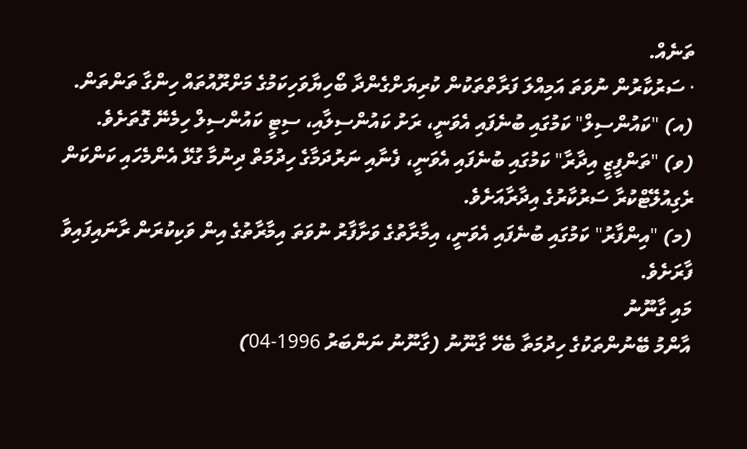ތަނެއް.
· ސަރުކާރުން ނުވަތަ އަމިއްލަ ފަރާތްތަކުން ކުރިޔަށްގެންދާ ބޯހިޔާވަހިކަމުގެ މަށްރޫއުތައް ހިންގާ ތަންތަން.
(އ) "ކައުންސިލް" ކަމުގައި ބުނެފައި އެވަނީ، ރަށު ކައުންސިލާއި، ސިޓީ ކައުންސިލް ހިމެނޭ ގޮތަށެވެ.
(ވ) "ތަންފީޒީ އިދާރާ" ކަމުގައި ބުނެފައި އެވަނީ، ފެނާއި ނަރުދަމާގެ ހިދުމަތް ދިނުމާ ގުޅޭ އެންމެހައި ކަންކަން ރެގިއުލޭޓްކުރާ ސަރުކާރުގެ އިދާރާއަށެވެ.
(މ) "އިންފާރު" ކަމުގައި ބުނެފައި އެވަނީ، އިމާރާތުގެ ވަށާފާރު ނުވަތަ އިމާރާތުގެ އިން ވަކިކުރަން ރާނައިފައިވާ ފާރަށެވެ.
މައި ގާނޫނު
އާންމު ބޭނުންތަކުގެ ހިދުމަތާ ބެހޭ ގާނޫނު (ގާނޫނު ނަންބަރު 1996-04)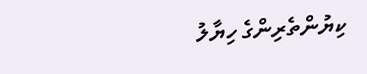ކިޔުންތެރިންގެ ހިޔާލު